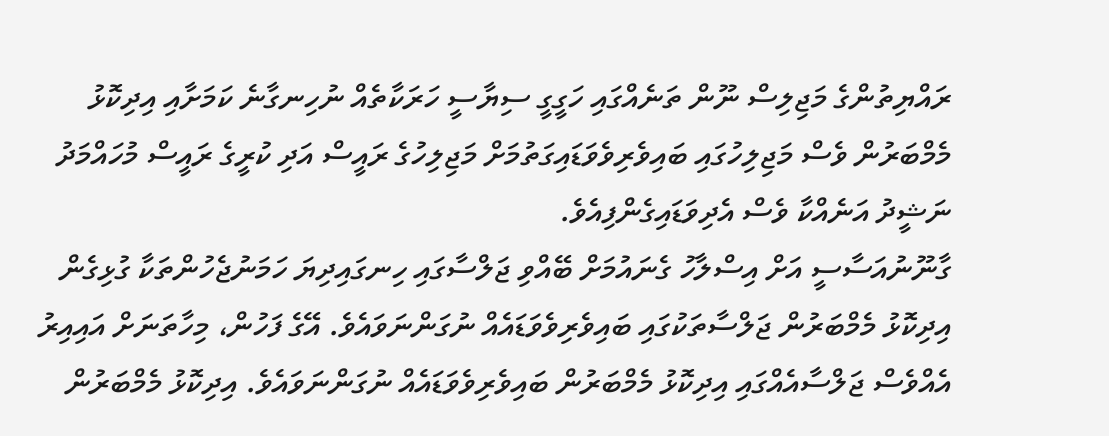ރައްޔިތުންގެ މަޖިލިސް ނޫން ތަނެއްގައި ހަގީގީ ސިޔާސީ ހަރަކާތެއް ނުހިނގާނެ ކަމަށާއި އިދިކޮޅު މެމްބަރުން ވެސް މަޖިލިހުގައި ބައިވެރިވެވަޑައިގަތުމަށް މަޖިލިހުގެ ރައީސް އަދި ކުރީގެ ރައީސް މުހައްމަދު ނަޝީދު އަނެއްކާ ވެސް އެދިވަޑައިގެންފިއެވެ.
ގާނޫނުއަސާސީ އަށް އިސްލާހު ގެނައުމަށް ބޭއްވި ޖަލްސާގައި ހިނގައިދިޔަ ހަމަނުޖެހުންތަކާ ގުޅިގެން އިދިކޮޅު މެމްބަރުން ޖަލްސާތަކުގައި ބައިވެރިވެވަޑައެއް ނުގަންނަވައެވެ. އޭގެ ފަހުން، މިހާތަނަށް އައިއިރު އެއްވެސް ޖަލްސާއެއްގައި އިދިކޮޅު މެމްބަރުން ބައިވެރިވެވަޑައެއް ނުގަންނަވައެވެ. އިދިކޮޅު މެމްބަރުން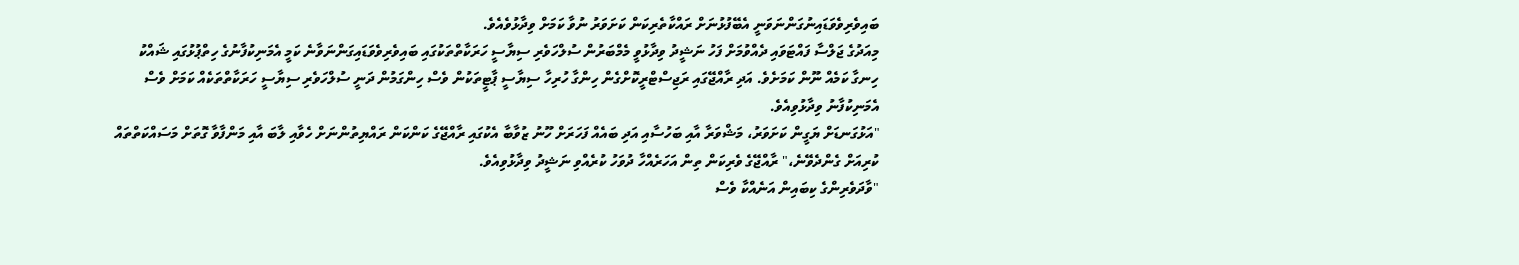ބައިވެރިވެވަޑައިނުގަންނަވަނީ އެބޭފުޅުނަށް ރައްކާތެރިކަން ކަށަވަރު ނުވާ ކަމަށް ވިދާޅުވެއެވެ.
މިއަދުގެ ޖަލްސާ ފައްޓަވައި ދެއްވުމަށް ފަހު ނަޝީދު ވިދާޅުވީ މެމްބަރުން ސުލްހަވެރި ސިޔާސީ ހަރަކާތްތަކުގައި ބައިވެރިވެވަޑައިގަންނަވާނެ ކަމީ އެމަނިކުފާނުގެ ހިތްޕުޅުގައި ޝައްކު ހިނގާ ކަމެއް ނޫން ކަމަށެވެ. އަދި ރާއްޖޭގައި ރަޖިސްޓްރީކޮށްގެން ހިންގާ ހުރިހާ ސިޔާސީ ޕާޓީތަކުން ވެސް ހިންގަމުން ދަނީ ސުލްހަވެރި ސިޔާސީ ހަރަކާތްތަކެއް ކަމަށް ވެސް އެމަނިކުފާނު ވިދާޅުވިއެވެ.
"އަޅުގަނޑަށް ޔަގީން ކަށަވަރު، މަޝްވަރާ އާއި ބަހުސާއި އަދި ބައެއް ފަހަރަށް ހޫނު ޒުވާބާ އެކުގައި ރާއްޖޭގެ ކަންކަން ރައްޔިތުންނަށް ހެވާއި ލާބަ އާއި މަންފާވާ ގޮތަށް މަސައްކަތްތައް ކުރިއަށް ގެންދެވޭނެ،" ރާއްޖޭގެ ވެރިކަން ތިން އަހަރެއްހާ ދުވަހު ކުރެއްވި ނަޝީދު ވިދާޅުވިއެވެ.
"ވާދަވެރިންގެ ކިބައިން އަނެއްކާ ވެސް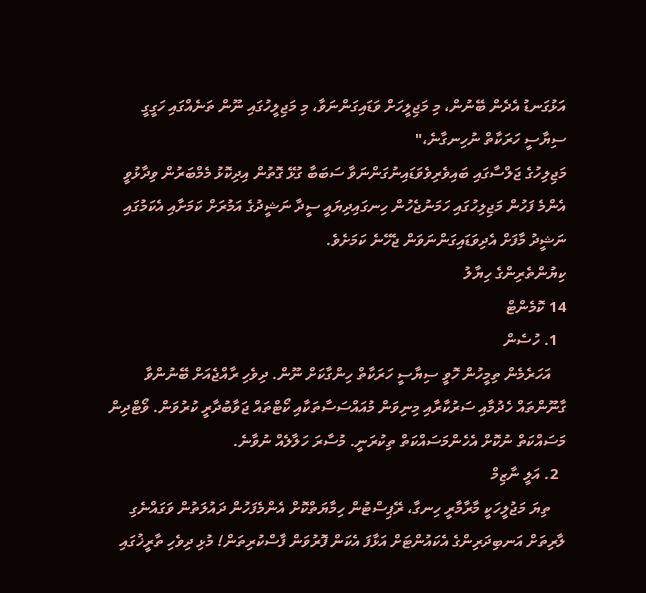އަޅުގަނޑު އެދެން ބޭނުން، މި މަޖިލީހަށް ވަޑައިގަންނަވާ، މި މަޖިލީހުގައި ނޫން ތަނެއްގައި ހަގީގީ ސިޔާސީ ހަރަކާތް ނުހިނގާނެ،"
މަޖިލިހުގެ ޖަލްސާގައި ބައިވެރިވެވަޑައިނުގަންނަވާ ސަބަބާ ގުޅޭ ގޮތުން އިދިކޮޅު މެމްބަރުން ވިދާޅުވީ އެންމެ ފަހުން މަޖިލިހުގައި ހަމަނުޖެހުން ހިނގައިދިޔައީ ސީދާ ނަޝީދުގެ އަމުރަށް ކަމަށާއި އެކަމުގައި ނަޝީދު މާފަށް އެދިވަޑައިގަންނަވަން ޖެހޭނެ ކަމަށެވެ.
ކިޔުންތެރިންގެ ހިޔާލު
14 ކޮމެންޓް
  1. ހުސެން
    އަހަރެމެން ތިމީހުން ހޮވީ ސިޔާސީ ހަރަކާތް ހިންގާކަށް ނޫން. ދިވެހި ރާއްޖެއަށް ބޭނުންވާ ގާނޫންތައް ހެދުމާއި ސަރުކާރާއި މިނިވަން މުއައްސަސާތަކާއި ކޯޓްތައް ޖަވާބުދާރީ ކުރުވަން. ވޯޓްދިން މަސައްކަތް ނުކޮށް އެހެންމަސައްކަތް ތިކުރަނީ. މުސާރަ ހަލާލެއް ނުވާނެ.
  2. އަލީ ނާޒިމް
    ތިޔަ މަޖުލީހަކީ މާރާމާރީ ހިނގާ، ރޭޕިސްޓުން ހިމާޔަތްކޮށް އެންމެފަހުން ދައުލަތުން ވަގައްނެގި ލާރިތަށް އަނބިދަރިންގެ އެކައުންޓަށް އަޅާފަ އެކަން ފޮރުވަން ފާސްކުރިތަން! މުޅި ދިވެހި ތާރީޚުގައި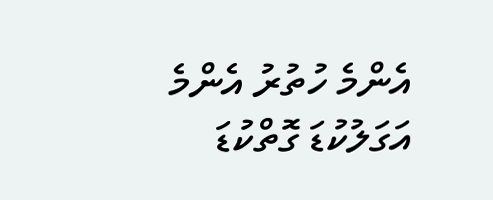އެންމެ ހުތުރު އެންމެ އަގަލުކުޑަ ގޮތްކުޑަ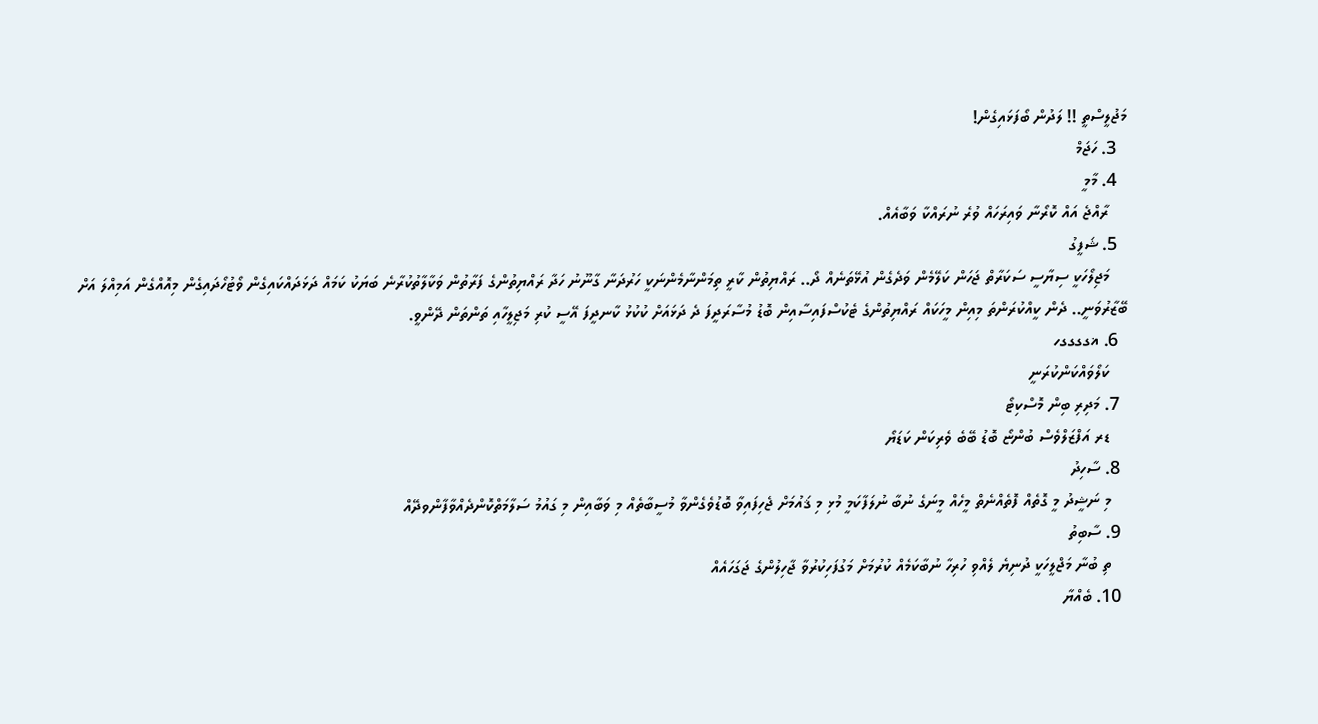މަޖުލީސްތީ !! ލަދުން ބޯފަޅައިގެން!
  3. ހަޖަމް
  4. މާމީ
    ރާއްޖެ އައް ކޮރޯނާ ވައިރަހައް ވުރެ ނުރައްކާ ވަބާއެއް.
  5. ޝަފީގު
    މަޖިލޯހަކީ ސިޔާސީ ސަކަރާތް ޖަހަން ކަލޭމެން ވަދެގެން އުޅޭތަނެއް ދޯ.. ރައްޔިތުން ކާރީ ތިމަންނާމެންނަކީ ހަރުދަނާ ގާނޫނު ހަދާ ރައްޔިތުންގެ ފަރާތުން ވަކާލާތުކުރާނެ ބަޔަކު ކަމައް ދަޅަދައްކައިގެން ވޯޓުހޯދައިގެން މިއޮއްގެން އަމިއްލަ އަށް ބޭޒާރުވަނީ.. ދެން ކީއްކުރަންތަ މިއިން މީހަކައް ރައްޔިތުންގެ ޓެކުސްފައިސާއިން ބޮޑު މުސާރަދީފަ ދެ ދަޅައަށް ކުކުޅު ކާނދީފަ އޭސީ ކުރި މަޖިލީހާއި ތަންތަން ދޭންވީ.
  6. ޣގގގގހ
    ކަލޯވައްކަންކުރަނީ
  7. މަދިރި ބިން މޮސްކިޓޯ
    ޑރ އަފްޒަލްވެސް ބުންޏޯ ބޮޑު ބޭބެ ވެރިކަން ކަޑަޔޯ
  8. ސާހިދު
    މި ނަޝީދު މީ ގޮތެއް ފޮތެއްނެތް މީހެއް މީނަގެ ނުބާ ނުލަފާކަމީ މުޅި މި ޤައުމަށް ޖެހިފައިވާ ބޮޑުވެގެންވާ މުސީބާތެއް މި ވަބާއިން މި ގައުމު ސަލާމަތްކޮންދެއްވާފާންވދޭއް
  9. ސާބިތު
    ތި ބުނާ މަޖްލީހަކީ ދުނިޔެ ލެއްވި ހުރިހާ ނުބާކަމެއް ކުރުމަށް މަގުފަހިކުރުވާ ޖާހިލުންގެ ޖަގަހައެއް
  10. ބެއްޔާ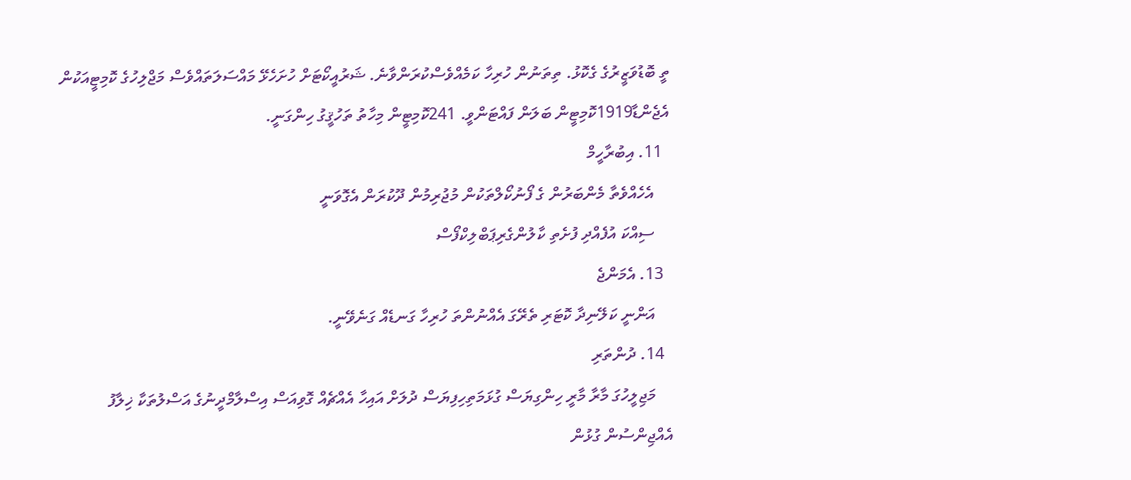ތީ ބޮޑުވަޒީރުގެ ގެކޮޅު. ތިތަނުން ހުރިހާ ކަމެއްވެސްކުރަންވާނެ. ޝަރުއީކޯޓަށް ހުށަހެޅޭ މައްސަލަތައްވެސް މަޖްލިހުގެ ކޮމިޓީއަކުން އެޖެންޑާ1919ކޮމިޓީން ބަލަން ފައްޓަންވީ. 241ކޮމިޓީން މިހާތު ތަހުޤީގު ހިންގަނީ.
  11. އިބުރާހީމް
    އެހެއްވެތާ މެންބަރުން ގެ ފޯނުކޯލްތަކުން މުޖުރިމުން ދޫކުރަން އެގޮވަނީ
    ސިއްކަ އުފެއްދި ފުށެތި ކާލުންގެރިޕަބްލިކްފޯސް
  13. އެމަންޖެ
    އަންނީ ކަލޭނިދާ ކޮޓަރި ތެރޭގަ އެއްނުންތަ ހުރިހާ ގަނޑެއް ގަނެވޭނީ.
  14. ދުންތަރި
    މަޖިލީހުގަ މާރާ މާރީ ހިންގިޔަސް ގުޅަމަތިހިފިޔަސް ދުލަށް އައިހާ އެއްޗެއް ގޮވިއަސް އިސްލާމްދީނުގެ އަސްލުތަކާ ޚިލާފު އެއްޖިންސުން ގުޅުން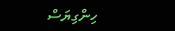ހިންގިޔަސް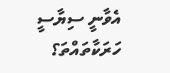އެވާނީ ސިޔާސީ ހަރަކާތައްތަ؟